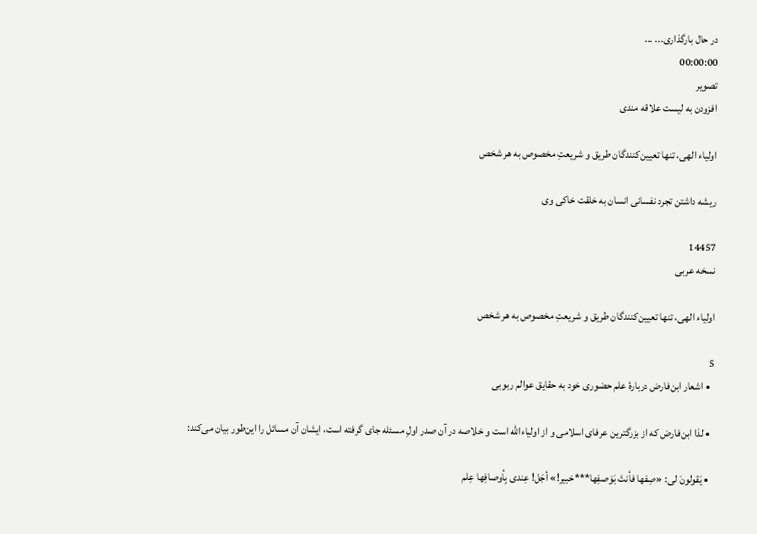در حال بارگذاری... ...
00:00:00
تصویر
افزودن به لیست علاقه مندی

اولیاء الهی، تنها تعیین‌کنندگان طریق و شریعتِ مخصوص به هر شخص

ریشه داشتن تجرد نفسانی انسان به خلقت خاکی وی

14457
نسخه عربی

اولیاء الهی، تنها تعیین‌کنندگان طریق و شریعتِ مخصوص به هر شخص

5
  • اشعار ابن‌فارض دربارۀ علم حضوری خود به حقایق عوالم ربوبی

  • لذا ابن‌فارض که از بزرگترین عرفای اسلامی و از اولیاء‌الله است و خلاصه در آن صدر اولِ مسئله جای گرفته است، ایشان آن مسائل را این‌طور بیان می‌کند:

  • یَقولونَ لی: «صِفها فأنتَ بَوَصفِها***خبیر!» أجَل! عِندی بِأوصافِها عِلم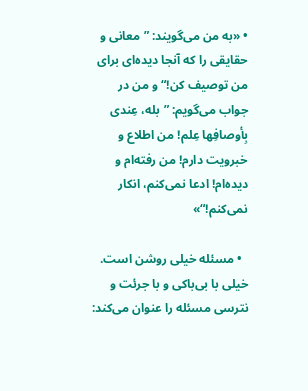• «به من می‌گویند: ”معانی و حقایقی را که آنجا دیده‌ای برای من توصیف کن!“ و من در جواب می‌گویم: ”بله، عِندی بِأوصافِها عِلم! من اطلاع و خبرویت دارم! من رفته‌ام و دیده‌ام! ادعا نمی‌کنم، انکار نمی‌کنم!“»

  • مسئله خیلی روشن است. خیلی با بی‌باکی و با جرئت و نترسی مسئله را عنوان می‌کند: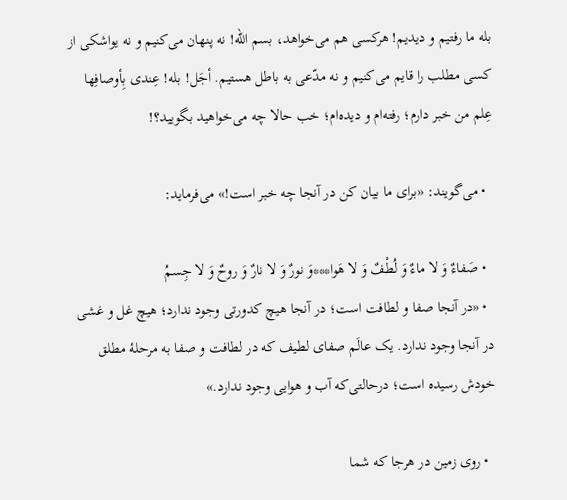بله ما رفتیم و دیدیم! هرکسی هم می‌خواهد، بسم الله! نه پنهان می‌کنیم و نه یواشکی از کسی مطلب را قایم می‌کنیم و نه مدّعی به باطل هستیم. أجَل! بله! عِندی بِأوصافِها عِلم من خبر دارم؛ رفته‌ام و دیده‌ام؛ خب حالا چه می‌خواهید بگویید؟!

  • می‌گویند: «برای ما بیان کن در آنجا چه خبر است!» می‌فرماید:

  • صَفاءٌ وَ لا ماءٌ وَ لُطْفٌ وَ لا هَوا***وَ نورٌ وَ لا نارٌ وَ روحٌ وَ لا جِسمُ
  • «در آنجا صفا و لطافت است؛ در آنجا هیچ کدورتی وجود ندارد؛ هیچ غل و غشی در آنجا وجود ندارد. یک عالَم صفای لطیف که در لطافت و صفا به مرحلۀ مطلق خودش رسیده است؛ درحالتی‌که آب و هوایی وجود ندارد.»

  • روی زمین در هرجا که شما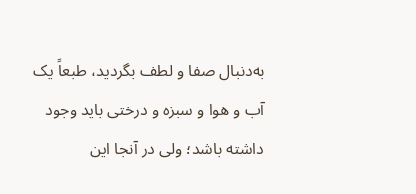به‌دنبال صفا و لطف بگردید، طبعاً یک آب و هوا و سبزه و درختی باید وجود داشته باشد؛ ولی در آنجا این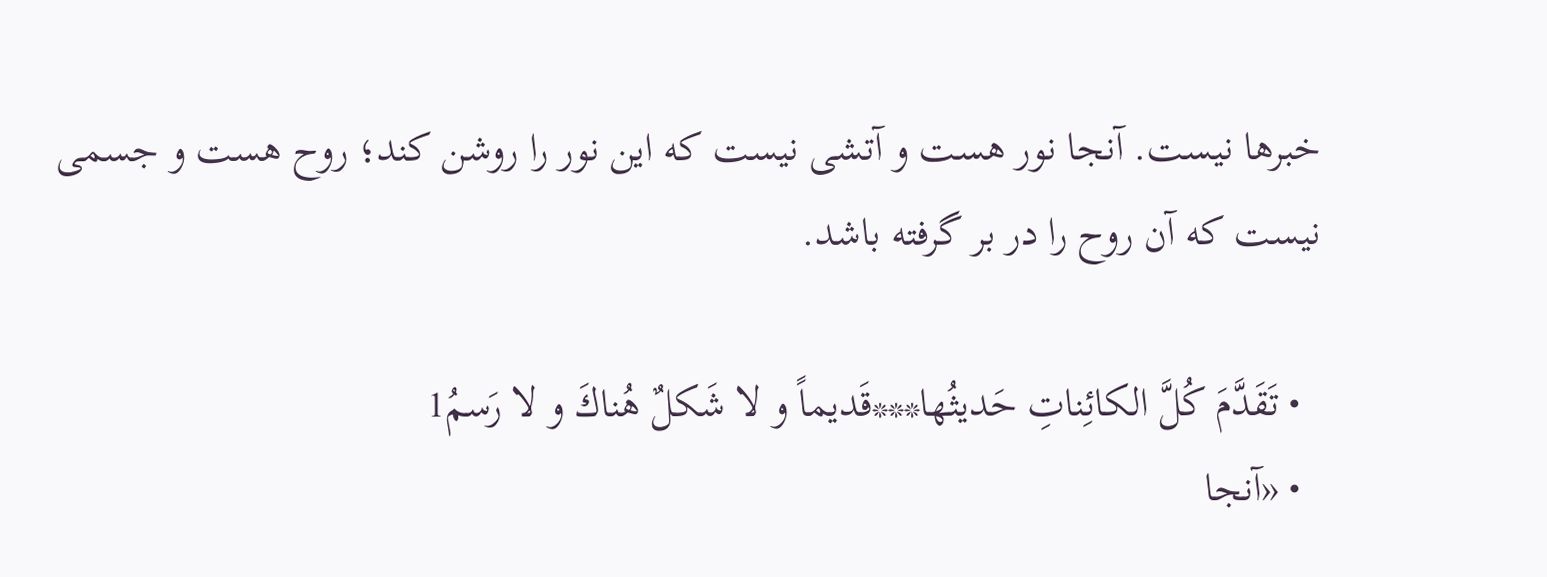خبرها نیست. آنجا نور هست و آتشی نیست که این نور را روشن کند؛ روح هست و جسمی نیست که آن روح را در بر گرفته باشد.

  • تَقَدَّمَ كُلَّ الكائِناتِ حَديثُها***قَديماً و لا شَكلٌ هُناكَ و لا رَسمُ1
  • «آنجا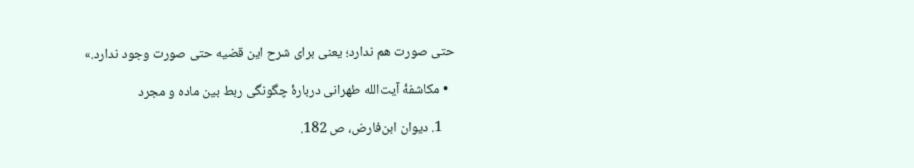حتی صورت هم ندارد؛ یعنی برای شرح این قضیه حتی صورت وجود ندارد.»

  • مکاشفۀ آیت‌الله طهرانی دربارۀ چگونگی ربط بین ماده و مجرد

    1. دیوان ابن‌فارض، ص 182.